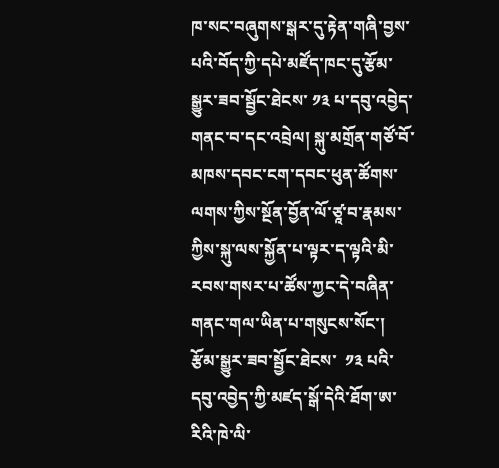ཁ་སང་བཞུགས་སྒར་དུ་རྟེན་གཞི་བྱས་པའི་བོད་ཀྱི་དཔེ་མཛོད་ཁང་དུ་རྩོམ་སྒྱུར་ཟབ་སྦྱོང་ཐེངས་ ༡༣ པ་དབུ་འབྱེད་གནང་བ་དང་འབྲེལ། སྐུ་མགྲོན་གཙོ་བོ་མཁས་དབང་ངག་དབང་ཕུན་ཚོགས་ལགས་ཀྱིས་སྔོན་བྱོན་ལོ་ཙཱ་བ་རྣམས་ཀྱིས་སྐུ་ལས་སྐྱོན་པ་ལྟར་ད་ལྟའི་མི་རབས་གསར་པ་ཚོས་ཀྱང་དེ་བཞིན་གནང་གལ་ཡིན་པ་གསུངས་སོང་། རྩོམ་སྒྱུར་ཟབ་སྦྱོང་ཐེངས་  ༡༣ པའི་དབུ་འབྱེད་ཀྱི་མཛད་སྒོ་དེའི་ཐོག་ཨ་རིའི་ཁེ་ལི་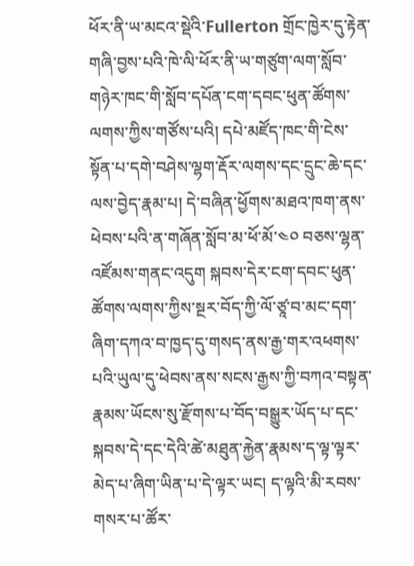ཕོར་ནི་ཡ་མངའ་སྡེའི་Fullerton གྲོང་ཁྱེར་དུ་རྟེན་གཞི་བྱས་པའི་ཁེ་ལི་ཕོར་ནི་ཡ་གཙུག་ལག་སློབ་གཉེར་ཁང་གི་སློབ་དཔོན་ངག་དབང་ཕུན་ཚོགས་ལགས་ཀྱིས་གཙོས་པའི། དཔེ་མཛོད་ཁང་གི་ངེས་སྟོན་པ་དགེ་བཤེས་ལྷག་རྡོར་ལགས་དང་དྲུང་ཆེ་དང་ལས་བྱེད་རྣམ་པ། དེ་བཞིན་ཕྱོགས་མཐའ་ཁག་ནས་ཕེབས་པའི་ན་གཞོན་སློབ་མ་ཕོ་མོ་༤༠ བཅས་ལྷན་འཛོམས་གནང་འདུག སྐབས་དེར་ངག་དབང་ཕུན་ཚོགས་ལགས་ཀྱིས་སྔར་བོད་ཀྱི་ལོ་ཙཱ་བ་མང་དག་ཞིག་དཀའ་བ་ཁྱད་དུ་གསད་ནས་རྒྱ་གར་འཕགས་པའི་ཡུལ་དུ་ཕེབས་ནས་སངས་རྒྱས་ཀྱི་བཀའ་བསྟན་རྣམས་ཡོངས་སུ་རྫོགས་པ་བོད་བསྒྱུར་ཡོད་པ་དང་སྐབས་དེ་དང་དེའི་ཚེ་མཐུན་རྐྱེན་རྣམས་ད་ལྟ་ལྟར་མེད་པ་ཞིག་ཡིན་པ་དེ་ལྟར་ཡང། ད་ལྟའི་མི་རབས་གསར་པ་ཚོར་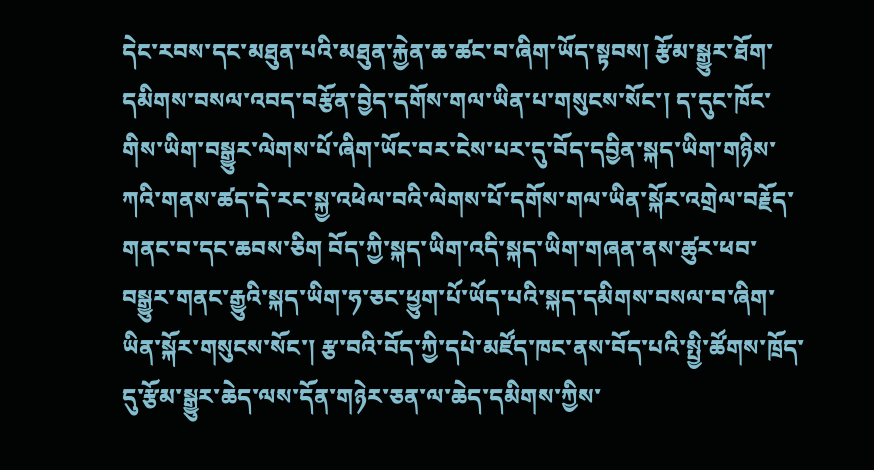དེང་རབས་དང་མཐུན་པའི་མཐུན་རྐྱེན་ཆ་ཚང་བ་ཞིག་ཡོད་སྟབས། རྩོམ་སྒྱུར་ཐོག་དམིགས་བསལ་འབད་བརྩོན་བྱེད་དགོས་གལ་ཡིན་པ་གསུངས་སོང་། ད་དུང་ཁོང་གིས་ཡིག་བསྒྱུར་ལེགས་པོ་ཞིག་ཡོང་བར་ངེས་པར་དུ་བོད་དབྱིན་སྐད་ཡིག་གཉིས་ཀའི་གནས་ཚད་དེ་རང་སྐྱ་འཕེལ་བའི་ལེགས་པོ་དགོས་གལ་ཡིན་སྐོར་འགྲེལ་བརྗོད་གནང་བ་དང་ཆབས་ཅིག བོད་ཀྱི་སྐད་ཡིག་འདི་སྐད་ཡིག་གཞན་ནས་ཚུར་ཕབ་བསྒྱུར་གནང་རྒྱུའི་སྐད་ཡིག་ཧ་ཅང་ཕྱུག་པོ་ཡོད་པའི་སྐད་དམིགས་བསལ་བ་ཞིག་ཡིན་སྐོར་གསུངས་སོང་། རྩ་བའི་བོད་ཀྱི་དཔེ་མཛོད་ཁང་ནས་བོད་པའི་སྤྱི་ཚོགས་ཁྲོད་དུ་རྩོམ་སྒྱུར་ཆེད་ལས་དོན་གཉེར་ཅན་ལ་ཆེད་དམིགས་ཀྱིས་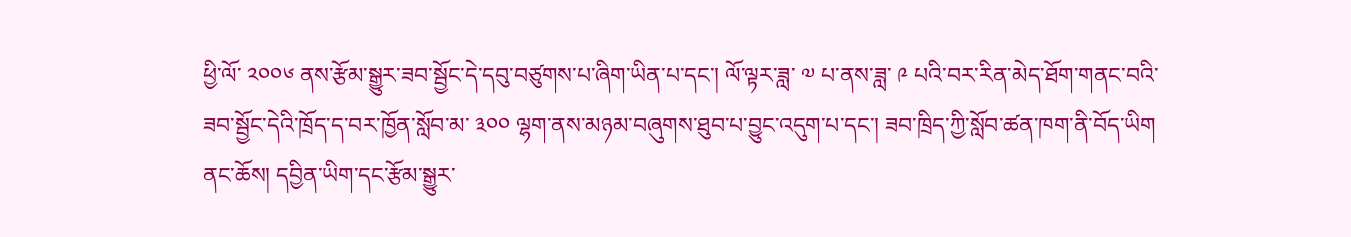ཕྱི་ལོ་ ༢༠༠༦ ནས་རྩོམ་སྒྱུར་ཟབ་སྦྱོང་དེ་དབུ་བཙུགས་པ་ཞིག་ཡིན་པ་དང་། ལོ་ལྟར་ཟླ་ ༧ པ་ནས་ཟླ་ ༩ པའི་བར་རིན་མེད་ཐོག་གནང་བའི་ཟབ་སྦྱོང་དེའི་ཁྲོད་ད་བར་ཁྱོན་སློབ་མ་ ༣༠༠ ལྷག་ནས་མཉམ་བཞུགས་ཐུབ་པ་བྱུང་འདུག་པ་དང་། ཟབ་ཁྲིད་ཀྱི་སློབ་ཚན་ཁག་ནི་བོད་ཡིག  ནང་ཆོས། དབྱིན་ཡིག་དང་རྩོམ་སྒྱུར་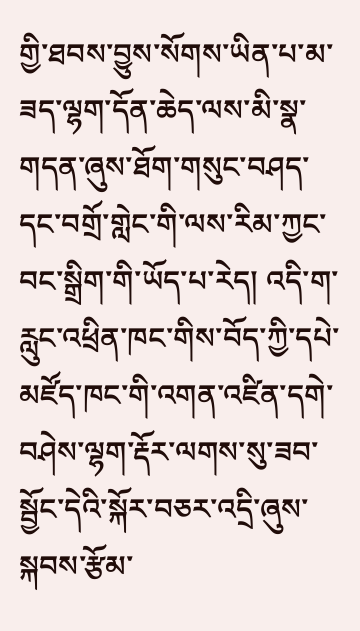གྱི་ཐབས་བྱུས་སོགས་ཡིན་པ་མ་ཟད་ལྷག་དོན་ཆེད་ལས་མི་སྣ་གདན་ཞུས་ཐོག་གསུང་བཤད་དང་བགྲོ་གླེང་གི་ལས་རིམ་ཀྱང་བང་སྒྲིག་གི་ཡོད་པ་རེད། འདི་ག་རླུང་འཕྲིན་ཁང་གིས་བོད་ཀྱི་དཔེ་མཛོད་ཁང་གི་འགན་འཛིན་དགེ་བཤེས་ལྷག་རྡོར་ལགས་སུ་ཟབ་སྦྱོང་དེའི་སྐོར་བཅར་འདྲི་ཞུས་སྐབས་རྩོམ་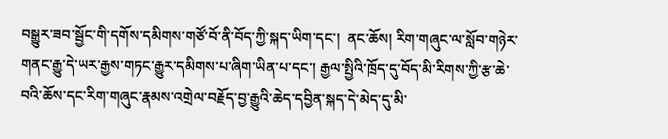བསྒྱུར་ཟབ་སྦྱོང་གི་དགོས་དམིགས་གཙོ་བོ་ནི་བོད་ཀྱི་སྐད་ཡིག་དང་།  ནང་ཆོས། རིག་གཞུང་ལ་སློབ་གཉེར་གནང་རྒྱུ་དེ་ཡར་རྒྱས་གཏང་རྒྱུར་དམིགས་པ་ཞིག་ཡིན་པ་དང་། རྒྱལ་སྤྱིའི་ཁྲོད་དུ་བོད་མི་རིགས་ཀྱི་རྩ་ཆེ་བའི་ཆོས་དང་རིག་གཞུང་རྣམས་འགྲེལ་བརྗོད་བྱ་རྒྱུའི་ཆེད་དབྱིན་སྐད་དེ་མེད་དུ་མི་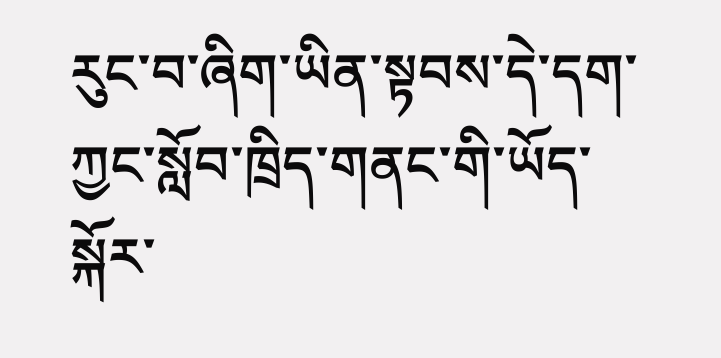རུང་བ་ཞིག་ཡིན་སྟབས་དེ་དག་ཀྱང་སློབ་ཁྲིད་གནང་གི་ཡོད་སྐོར་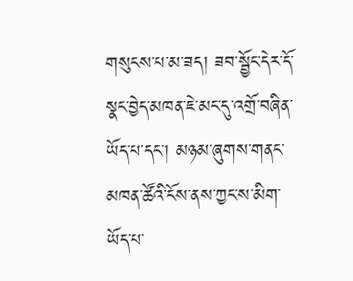གསུངས་པ་མ་ཟད། ཟབ་སྦྱོང་དེར་དོ་སྣང་བྱེད་མཁན་ཇེ་མང་དུ་འགྲོ་བཞིན་ཡོད་པ་དང་། མཉམ་ཞུགས་གནང་མཁན་ཚོའི་ངོས་ནས་ཀྱང་ས་མིག་ཡོད་པ་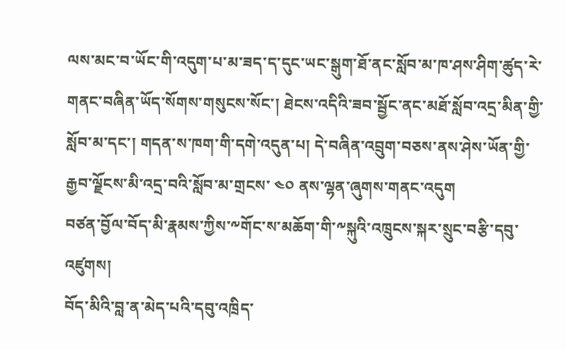ལས་མང་བ་ཡོང་གི་འདུག་པ་མ་ཟད་ད་དུང་ཡང་སྒུག་ཐོ་ནང་སློབ་མ་ཁ་ཤས་ཤིག་ཚུད་རེ་གནང་བཞིན་ཡོད་སོགས་གསུངས་སོང་། ཐེངས་འདིའི་ཟབ་སྦྱོང་ནང་མཐོ་སློབ་འདྲ་མིན་གྱི་སློབ་མ་དང་། གདན་ས་ཁག་གི་དགེ་འདུན་པ། དེ་བཞིན་འབྲུག་བཅས་ནས་ཤེས་ཡོན་གྱི་རྒྱབ་ལྗོངས་མི་འདྲ་བའི་སློབ་མ་གྲངས་ ༤༠ ནས་ལྷན་ཞུགས་གནང་འདུག
བཙན་བྱོལ་བོད་མི་རྣམས་ཀྱིས་༸གོང་ས་མཆོག་གི་༸སྐུའི་འཁྲུངས་སྐར་སྲུང་བརྩི་དབུ་འཛུགས།
བོད་མིའི་བླ་ན་མེད་པའི་དབུ་འཁྲིད་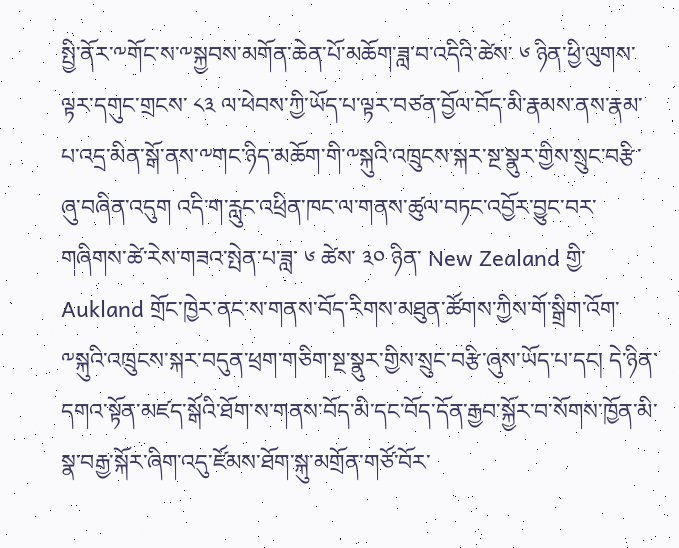སྤྱི་ནོར་༸གོང་ས་༸སྐྱབས་མགོན་ཆེན་པོ་མཆོག་ཟླ་བ་འདིའི་ཚེས་ ༦ ཉིན་ཕྱི་ལུགས་ལྟར་དགུང་གྲངས་ ༨༣ ལ་ཕེབས་ཀྱི་ཡོད་པ་ལྟར་བཙན་བྱོལ་བོད་མི་རྣམས་ནས་རྣམ་པ་འདྲ་མིན་སྒོ་ནས་༸གང་ཉིད་མཆོག་གི་༸སྐུའི་འཁྲུངས་སྐར་སྔ་སྣུར་གྱིས་སྲུང་བརྩི་ཞུ་བཞིན་འདུག འདི་ག་རླུང་འཕྲིན་ཁང་ལ་གནས་ཚུལ་བཏང་འབྱོར་བྱུང་བར་གཞིགས་ཚེ་རེས་གཟའ་སྤེན་པ་ཟླ་ ༦ ཚེས་ ༣༠ ཉིན་ New Zealand གྱི་ Aukland གྲོང་ཁྱེར་ནང་ས་གནས་བོད་རིགས་མཐུན་ཚོགས་ཀྱིས་གོ་སྒྲིག་འོག་༸སྐུའི་འཁྲུངས་སྐར་བདུན་ཕྲག་གཅིག་སྔ་སྣུར་གྱིས་སྲུང་བརྩི་ཞུས་ཡོད་པ་དང། དེ་ཉིན་དགའ་སྟོན་མཛད་སྒོའི་ཐོག་ས་གནས་བོད་མི་དང་བོད་དོན་རྒྱབ་སྐྱོར་བ་སོགས་ཁྱོན་མི་སྣ་བརྒྱ་སྐོར་ཞིག་འདུ་ཛོམས་ཐོག་སྐུ་མགྲོན་གཙོ་བོར་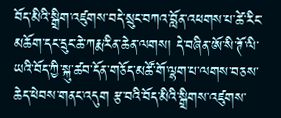བོད་མིའི་སྒྲིག་འཛུགས་བདེ་སྲུང་བཀའ་བློན་འཕགས་པ་ཚེ་རིང་མཆོག་དང་དྲུང་ཆེ་ཀརྨ་རིན་ཆེན་ལགས། དེ་བཞིན་ཨོ་སི་ཊོ་ལི་ཡའི་བོད་ཀྱི་སྐུ་ཚབ་དོན་གཅོད་མཚོ་གོ་ལྷག་པ་ལགས་བཅས་ཆེད་ཕེབས་གནང་འདུག རྩ་བའི་བོད་མིའི་སྒྲིགས་འཛུགས་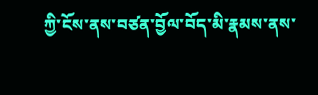ཀྱི་ངོས་ནས་བཙན་བྱོལ་བོད་མི་རྣམས་ནས་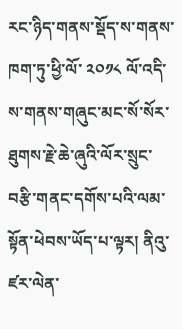རང་ཉིད་གནས་སྡོད་ས་གནས་ཁག་ཏུ་ཕྱི་ལོ་ ༢༠༡༨ ལོ་འདི་ས་གནས་གཞུང་མང་སོ་སོར་ཐུགས་རྗེ་ཆེ་ཞུའི་ལོར་སྲུང་བརྩི་གནང་དགོས་པའི་ལམ་སྟོན་ཕེབས་ཡོད་པ་ལྟར། ནིའུ་ཛར་ལེན་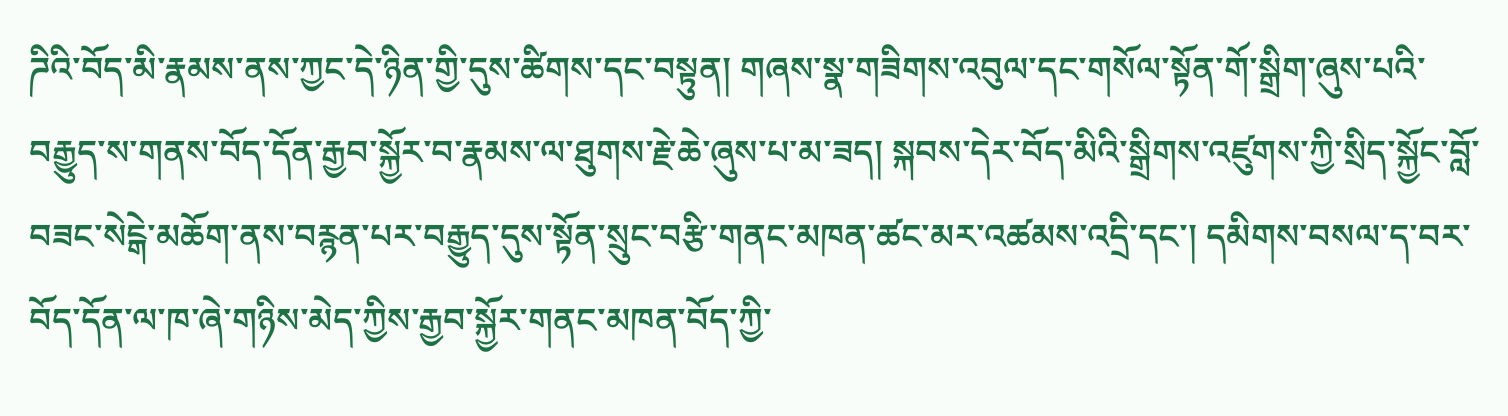ཌིའི་བོད་མི་རྣམས་ནས་ཀྱང་དེ་ཉིན་གྱི་དུས་ཚིགས་དང་བསྟུན། གཞས་སྣ་གཟིགས་འབུལ་དང་གསོལ་སྟོན་གོ་སྒྲིག་ཞུས་པའི་བརྒྱུད་ས་གནས་བོད་དོན་རྒྱབ་སྐྱོར་བ་རྣམས་ལ་ཐུགས་རྗེ་ཆེ་ཞུས་པ་མ་ཟད། སྐབས་དེར་བོད་མིའི་སྒྲིགས་འཛུགས་ཀྱི་སྲིད་སྐྱོང་བློ་བཟང་སེངྒེ་མཆོག་ནས་བརྙན་པར་བརྒྱུད་དུས་སྟོན་སྲུང་བརྩི་གནང་མཁན་ཚང་མར་འཚམས་འདྲི་དང་། དམིགས་བསལ་ད་བར་བོད་དོན་ལ་ཁ་ཞེ་གཉིས་མེད་ཀྱིས་རྒྱབ་སྐྱོར་གནང་མཁན་བོད་ཀྱི་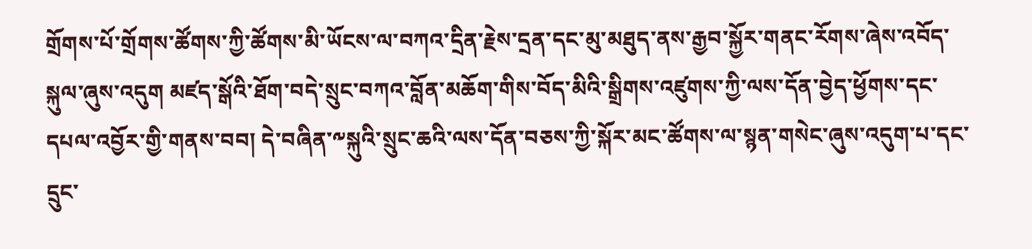གྲོགས་པོ་གྲོགས་ཚོགས་ཀྱི་ཚོགས་མི་ཡོངས་ལ་བཀའ་དྲིན་རྗེས་དྲན་དང་མུ་མཐུད་ནས་རྒྱབ་སྐྱོར་གནང་རོགས་ཞེས་འབོད་སྐུལ་ཞུས་འདུག མཛད་སྒོའི་ཐོག་བདེ་སྲུང་བཀའ་བློན་མཆོག་གིས་བོད་མིའི་སྒྲིགས་འཛུགས་ཀྱི་ལས་དོན་བྱེད་ཕྱོགས་དང་དཔལ་འབྱོར་གྱི་གནས་བབ། དེ་བཞིན་༸སྐུའི་སྲུང་ཆའི་ལས་དོན་བཅས་ཀྱི་སྐོར་མང་ཚོགས་ལ་སྙན་གསེང་ཞུས་འདུག་པ་དང་དྲུང་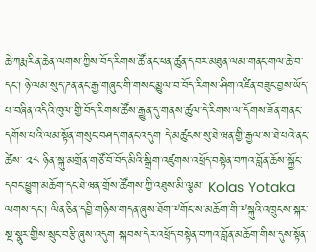ཆེ་ཀརྨ་རིན་ཆེན་ལགས་ཀྱིས་བོད་རིགས་ཚོ་ནང་ཕན་ཚུན་དབར་མཐུན་ལམ་གནང་གལ་ཆེ་བ་དང་། ཉེ་ལམ་སུད་ཌན་ནང་རྒྱ་གཞུང་གི་གསང་མྱུལ་བ་བོད་རིགས་ཤིག་འཛིན་བཟུང་བྱས་ཡོད་པ་བཞིན་འདིའི་ཁུལ་གྱི་བོད་རིགས་ཚོས་རྒྱུན་དུ་གནས་ཚུལ་དེ་རིགས་ལ་དོགས་ཟོན་གནང་དགོས་པའི་ལམ་སྟོན་གསུང་བཤད་གནང་འདུག དེ་མཚུངས་སུ་ཐེ་ཝན་གྱི་རྒྱལ་ས་ཐེ་པའེ་ནང་ཚེས་ ༢༨ ཉིན་སྐུ་མགྲོན་གཙོ་བོ་བོད་མིའི་སྒྲིག་འཛུགས་འཕྲོད་བསྟེན་བཀའ་བློན་ཆོས་སྐྱོང་དབང་ཕྱུག་མཆོག་དང་ཐེ་ཝན་གྲོས་ཚོགས་ཀྱི་འཐུས་མི་ལྕམ་ Kolas Yotaka ལགས་དང་། ལིན་ཅིན་དབྱི་གཉིས་གདན་ཞུས་ཐོག་༸གོང་ས་མཆོག་གི་༸སྐུའི་འཁྲུངས་སྐར་སྔ་སྣུར་གྱིས་སྲུང་བརྩི་ཞུས་འདུག སྐབས་དེར་འཕྲོད་བསྟེན་བཀའ་བློན་མཆོག་གིས་དུས་སྟོན་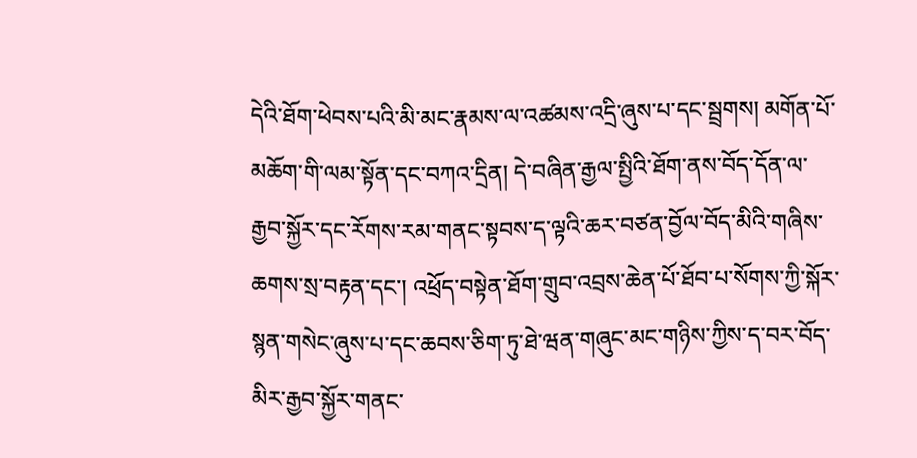དེའི་ཐོག་ཕེབས་པའི་མི་མང་རྣམས་ལ་འཚམས་འདྲི་ཞུས་པ་དང་སྦྲགས། མགོན་པོ་མཆོག་གི་ལམ་སྟོན་དང་བཀའ་དྲིན། དེ་བཞིན་རྒྱལ་སྤྱིའི་ཐོག་ནས་བོད་དོན་ལ་རྒྱབ་སྐྱོར་དང་རོགས་རམ་གནང་སྟབས་ད་ལྟའི་ཆར་བཙན་བྱོལ་བོད་མིའི་གཞིས་ཆགས་སྲ་བརྟན་དང་། འཕྲོད་བསྟེན་ཐོག་གྲུབ་འབྲས་ཆེན་པོ་ཐོབ་པ་སོགས་ཀྱི་སྐོར་སྙན་གསེང་ཞུས་པ་དང་ཆབས་ཅིག་ཏུ་ཐེ་ཝན་གཞུང་མང་གཉིས་ཀྱིས་ད་བར་བོད་མིར་རྒྱབ་སྐྱོར་གནང་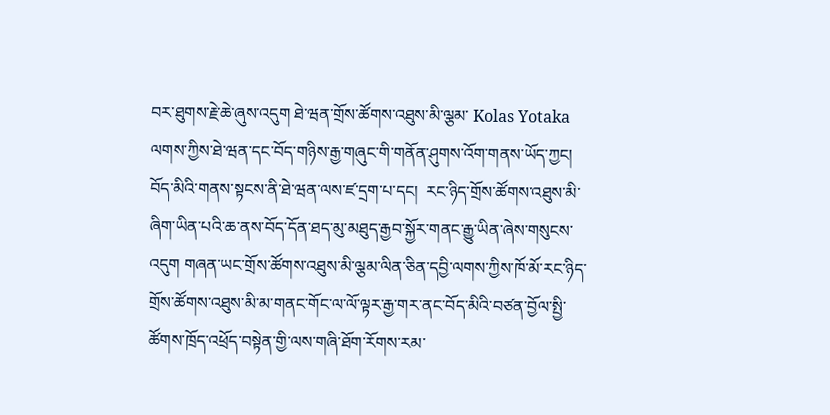བར་ཐུགས་རྗེ་ཆེ་ཞུས་འདུག ཐེ་ཝན་གྲོས་ཚོགས་འཐུས་མི་ལྕམ་ Kolas Yotaka ལགས་ཀྱིས་ཐེ་ཝན་དང་བོད་གཉིས་རྒྱ་གཞུང་གི་གནོན་ཤུགས་འོག་གནས་ཡོད་ཀྱང།  བོད་མིའི་གནས་སྟངས་ནི་ཐེ་ཝན་ལས་ཛ་དྲག་པ་དང།  རང་ཉིད་གྲོས་ཚོགས་འཐུས་མི་ཞིག་ཡིན་པའི་ཆ་ནས་བོད་དོན་ཐད་མུ་མཐུད་རྒྱབ་སྐྱོར་གནང་རྒྱུ་ཡིན་ཞེས་གསུངས་འདུག གཞན་ཡང་གྲོས་ཚོགས་འཐུས་མི་ལྕམ་ལིན་ཅིན་དབྱི་ལགས་ཀྱིས་ཁོ་མོ་རང་ཉིད་གྲོས་ཚོགས་འཐུས་མི་མ་གནང་གོང་ལ་ལོ་ལྟར་རྒྱ་གར་ནང་བོད་མིའི་བཙན་བྱོལ་སྤྱི་ཚོགས་ཁྲོད་འཕྲོད་བསྟེན་གྱི་ལས་གཞི་ཐོག་རོགས་རམ་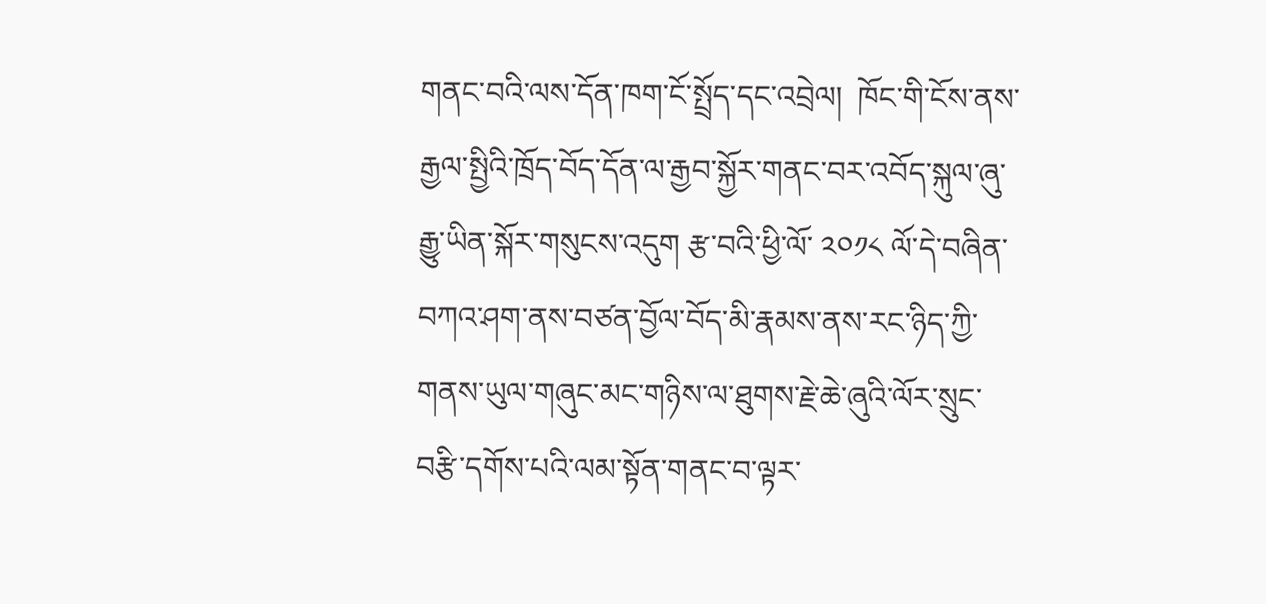གནང་བའི་ལས་དོན་ཁག་ངོ་སྤྲོད་དང་འབྲེལ།  ཁོང་གི་ངོས་ནས་རྒྱལ་སྤྱིའི་ཁྲོད་བོད་དོན་ལ་རྒྱབ་སྐྱོར་གནང་བར་འབོད་སྐུལ་ཞུ་རྒྱུ་ཡིན་སྐོར་གསུངས་འདུག རྩ་བའི་ཕྱི་ལོ་ ༢༠༡༨ ལོ་དེ་བཞིན་བཀའ་ཤག་ནས་བཙན་བྱོལ་བོད་མི་རྣམས་ནས་རང་ཉིད་ཀྱི་གནས་ཡུལ་གཞུང་མང་གཉིས་ལ་ཐུགས་རྗེ་ཆེ་ཞུའི་ལོར་སྲུང་བརྩི་དགོས་པའི་ལམ་སྟོན་གནང་བ་ལྟར་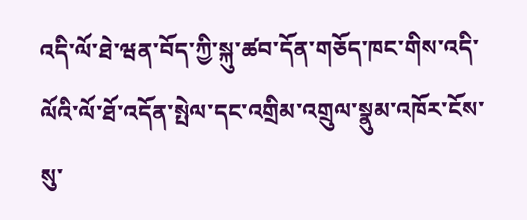འདི་ལོ་ཐེ་ཝན་བོད་ཀྱི་སྐུ་ཚབ་དོན་གཅོད་ཁང་གིས་འདི་ལོའི་ལོ་ཐོ་འདོན་སྤེལ་དང་འགྲིམ་འགྲུལ་སྣུམ་འཁོར་ངོས་སུ་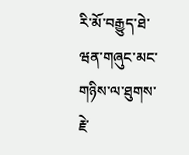རི་མོ་བརྒྱུད་ཐེ་ཝན་གཞུང་མང་གཉིས་ལ་ཐུགས་རྗེ་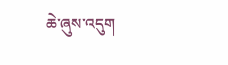ཆེ་ཞུས་འདུག